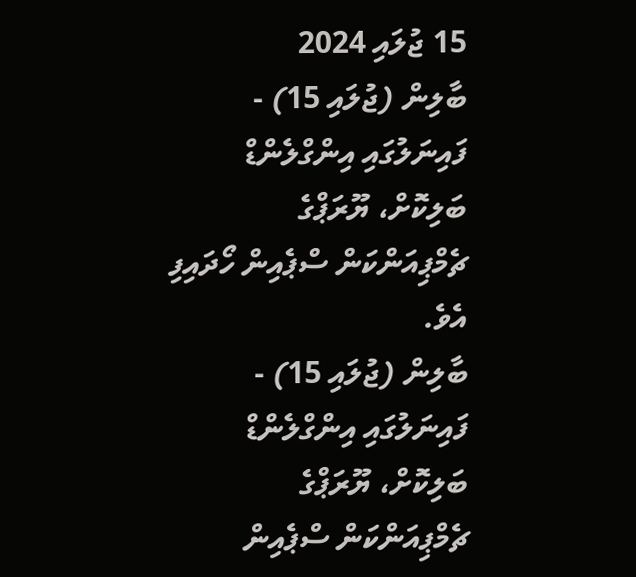15 ޖުލައި 2024
ބާލިން (ޖުލައި 15) - ފައިނަލުގައި އިންގްލެންޑް ބަލިކޮށް، ޔޫރަޕްގެ ޗެމްޕިއަންކަން ސްޕެއިން ހޯދައިފި އެވެ.
ބާލިން (ޖުލައި 15) - ފައިނަލުގައި އިންގްލެންޑް ބަލިކޮށް، ޔޫރަޕްގެ ޗެމްޕިއަންކަން ސްޕެއިން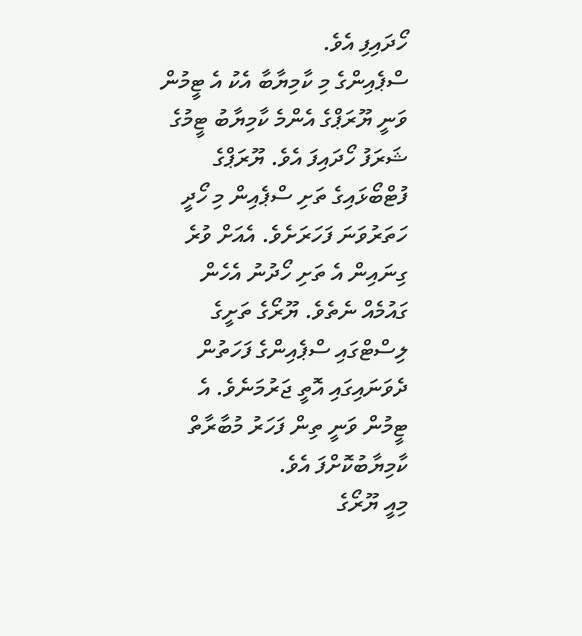ހޯދައިފި އެވެ.
ސްޕެއިންގެ މި ކާމިޔާބާ އެކު އެ ޓީމުން ވަނީ ޔޫރަޕްގެ އެންމެ ކާމިޔާބު ޓީމުގެ ޝަރަފު ހޯދައިފަ އެވެ. ޔޫރަޕްގެ ފުޓްބޯޅައިގެ ތަށި ސްޕެއިން މި ހޯދީ ހަތަރުވަނަ ފަހަރަށެވެ. އެއަށް ވުރެ ގިނައިން އެ ތަށި ހޯދުނު އެހެން ގައުމެއް ނެތެވެ. ޔޫރޯގެ ތަށީގެ ލިސްޓްގައި ސްޕެއިންގެ ފަހަތުން ދެވަނައިގައި އޮތީ ޖަރުމަނެވެ. އެ ޓީމުން ވަނީ ތިން ފަހަރު މުބާރާތް ކާމިޔާބުކޮށްފަ އެވެ.
މިއީ ޔޫރޯގެ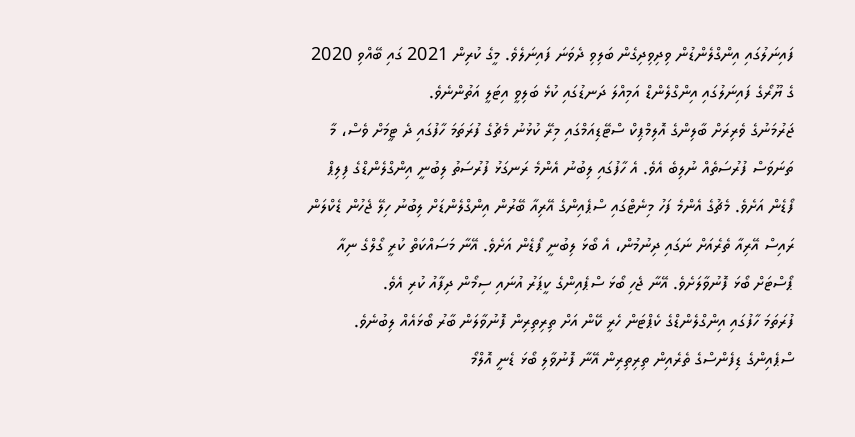ފައިނަލުގައި އިންގްލެންޑުން ވިދިވިދިގެން ބަލިވި ދެވަނަ ފައިނަލެވެ. މީގެ ކުރިން 2021 ގައި ބޭއްވި 2020 ގެ ޔޫރޯގެ ފައިނަލުގައި އިންގްލެންޑް އަމިއްލަ ދަނޑުގައި ކުޅެ ބަލިވީ އިޓަލީ އަތުންނެވެ.
ޖަރުމަނުގެ ވެރިރަށް ބާލިންގެ އޮލިމްޕިކް ސްޓޭޑިއަމްގައި މިރޭ ކުޅުނު މެޗުގެ ފުރަތަމަ ހާފުގައި ދެ ޓީމަށް ވެސް، މާ ތަނަވަސް ފުރުސަތެއް ނުލިބެ އެވެ. އެ ހާފުގައި ލިބުނު އެންމެ ރަނގަޅު ފުރުސަތު ލިބުނީ އިންގްލެންޑްގެ ފިލިޕް ފޯޑެން އަށެވެ. މެޗުގެ އެންމެ ފަހު މިނެޓްގައި ސްޕެއިންގެ އޭރިއާ ބޭރުން އިންގްލެންޑަށް ލިބުނު ހިލޭ ޖެހުން ޑެކްލަން ރައިސް އޭރިއާ ތެރެއަށް ނަގައި ދިނުމުން، އެ ބޯޅަ ލިބުނީ ފޯޑެން އަށެވެ. އޭނާ މަސައްކަތް ކުރީ ގޯލްގެ ނިއާ ޕޯސްޓަށް ބޯޅަ ފޮނުވާލަށެވެ. އޭނާ ޖެހި ބޯޅަ ސްޕެއިންގެ ކީޕަރު އުނައި ސިމޯން ދިފާއު ކުރި އެވެ.
ފުރަތަމަ ހާފުގައި އިންގްލެންޑްގެ ކެޕްޓަން ހެރީ ކޭން އަށް ތިރިތިރިން ފޮނުވާލަން ބާރު ބޯޅައެއް ލިބުނެވެ. ސްޕެއިންގެ ޑިފެންސްގެ ތެރެއިން ތިރިތިރިން އޭނާ ފޮނުވާލި ބޯޅަ ޑެނީ އޮލްމޯ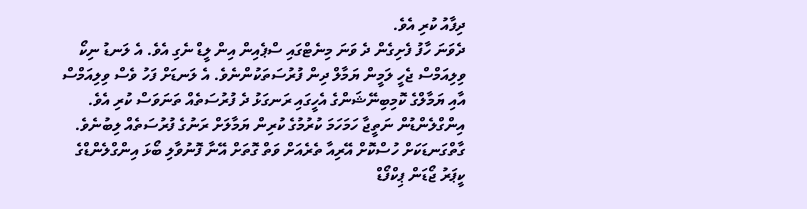ދިފާއު ކުރި އެވެ.
ދެވަނަ ހާފު ފެށިގެން ދެ ވަނަ މިނެޓްގައި ސްޕެއިން އިން ލީޑް ނެގި އެވެ. އެ ލަނޑު ނިކޯ ވިލިއަމްސް ޖެހީ ލަމީން ޔަމާލް ދިން ފުރުސަތަކުންނެވެ. އެ ލަނޑަށް ފަހު ވެސް ވިލިއަމްސް އާއި ޔަމާލްގެ ކޮމިބިނޭޝަންގެ އެހީގައި ރަނގަޅު ދެ ފުރުސަތެއް ތަނަވަސް ކުރި އެވެ.
އިންގްލެންޑުން ނަތީޖާ ހަމަހަމަ ކުރުމުގެ ކުރިން ޔަމާލަށް ރަނުގެ ފުރުސަތެއް ލިބުނެވެ. ގާތްގަނޑަކަށް ހުސްކޮށް އޭރިއާ ތެރެއަށް ވަތް ގޮތަށް އޭނާ ފޮނުވާލި ބޯޅަ އިންގްލެންޑްގެ ކީޕަރު ޖޯޑަން ޕިކްފޯޑް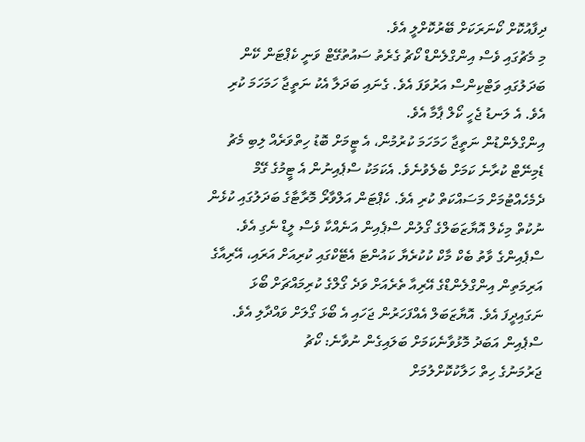ދިފާއުކޮށް ކޯނަރަކަށް ބޭރުކޮށްލީ އެވެ.
މި މެޗުގައި ވެސް އިންގްލެންޑް ކޯޗު ގެރެތު ސައުތުގޭޓް ވަނީ ކެޕްޓަން ކޭން ބަދަލުގައި ވަޓްކިންސް އަރުވަފަ އެވެ. ގެނައި ބަދަލާ އެކު ނަތީޖާ ހަމަހަމަ ކުރި އެވެ. އެ ލަނޑު ޖެހީ ކޯލް ޕާމާ އެވެ.
އިންގްލެންޑުން ނަތީޖާ ހަމަހަމަ ކުރުމުން، އެ ޓީމަށް ބޮޑު ހިތްވަރެއް ލިބި މެޗު ޑެމިނޭޓް ކުރާނެ ކަމަށް ބެލެވުނެވެ. އެކަމަކު ސްޕެއިނުން އެ ޓީމުގެ ގޭމް ދެމެހެއްޓުމަށް މަސައްކަތް ކުރި އެވެ. ކެޕްޓަން އަލްވާރޯ މޮރާޓާގެ ބަދަލުގައި ކުޅެން ނުކުތް މިކެލް އޮޔާޒަބަލްގެ ގޯލުން ސްޕެއިން އަނެއްކާ ވެސް ލީޑް ނެގި އެވެ.
ސްޕެއިންގެ ވާތު ބެކް މާކް ކުކުރެޔާ ކައުންޓަ އެޓޭކްގައި ކުރިއަށް އަރައި، އޭރިއާގެ އަރިމަތިން އިންގްލެންޑްގެ އޭރިއާ ތެރެއަށް ވަދެ ގޯލްގެ ކުރިމައްޗަށް ބޯޅަ ނަގައިދީފަ އެވެ. އޮޔާޒަބަލް އެއްފަހަރުން ޖަހައި އެ ބޯޅަ ގޯލަށް ވައްދާލި އެވެ.
ސްޕެއިން އަބަދު މޮޅުވާނެކަމަށް ބަލައިގެން ނުވާނެ: ކޯޗު
ޖަރުމަނުގެ ހިތް ހަލާކުކޮށްލުމަށް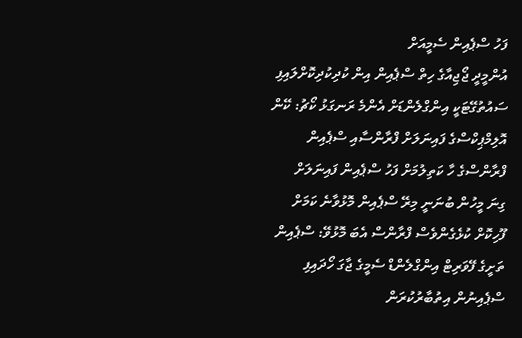ފަހު ސްޕެއިން ސެމީއަށް
އުންމީދީ ޖޯޖިއާގެ ހިތް ސްޕެއިން އިން ކުދިކުދިކޮށްލައިފި
ސައުތުގޭޓަކީ އިންގްލެންޑަށް އެންމެ ރަނގަޅު ކޯޗު: ކޭން
އޮލިމްޕިކްސްގެ ފައިނަލަށް ފްރާންސާއި ސްޕެއިން
ފްރާންސްގެ ހާ ކަތިލުމަށް ފަހު ސްޕެއިން ފައިނަލަށް
ގިނަ މީހުން ބުނަނީ މިރޭ ސްޕެއިން މޮޅުވާނެ ކަމަށް
ފޫހިކޮށް ކުޅެގެންވެސް ފްރާންސް އެބަ މޮޅުވޭ: ސްޕެއިން
ތަށީގެ ފޭވަރިޓް އިންގްލެންޑް ސެމީގެ ޖާގަ ހޯދައިފި
ސްޕެއިނުން އިތުބާރުކުރަން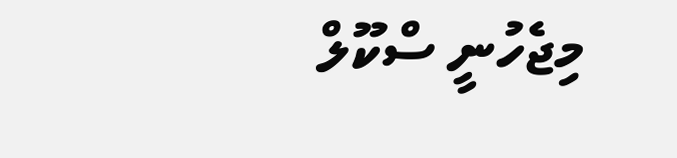މިޖެހުނީ ސްކޫލް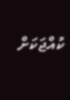ކުއްޖަކަށް